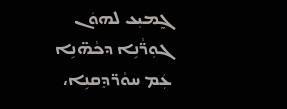ܓ̰ܡܝܼܥ ܠܗܘܿܢ ܓܘܼܪ̈ܵܢܹܐ ܕܟܵܗ̈ܢܹܐ ܥܲܡ ܚܘܵܪ̈ܕܸܩܢܹܐ،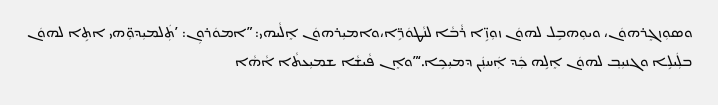ܘܣܘܼܙܓܸܪܗܘܿܢ، ܘܝܘܼܗܒܹܠ ܠܗܘܿܢ ܙܘܼܙܹ̈ܐ ܪܵܒܵܐ ܠܢܵܛܘܿܪܹ̈ܐ،ܘܐܡܝܼܪܗܘܿܢ ܐܸܠܵܝܗܝ: ”ܐܡܘܿܪܘܼܢ: ’ܬܲܠܡܝܼܕܘܼ̈ܗܝ ܐܬܹܐ ܠܗܘܿܢ ܒܠܲܝܠܹܐ ܘܓܢܝܼܒ݂ ܠܗܘܿܢ ܐܸܠܹܗ ܟܲܕ ܐܲܚܢܲܢ ܕܡܝܼܟܹܐ.‘”ܘܐܸܢ ܦܵܝܫܵܐ ܫܡܝܼܥܬܵܐ ܐܵܗܵܐ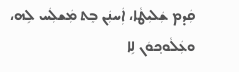ܩܲܕܡ ܫܲܠܝܼܛܵܐ، ܐܲܚܢܲܢ ܒܸܬ ܡܲܫܠܲܚ ܠܹܗ، ܘܥܲܠܵܘܟ݂ܘܿܢ ܠܹܐ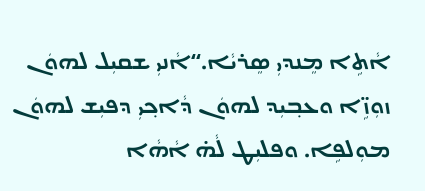ܐܵܬܹܐ ܡܸܢܕܝܼ ܣܸܪܝܵܐ.“ܐܵܢܝܼ ܫܩܝܼܠ ܠܗܘܿܢ ܙܘܼܙܹ̈ܐ ܘܥܒ݂ܝܼܕ ܠܗܘܿܢ ܕܵܐܟ݂ܝܼ ܕܦܝܼܫ ܠܗܘܿܢ ܡܘܼܠܦܹܐ. ܘܦܠܝܼܛ ܠܵܗ̇ ܐܵܗܵܐ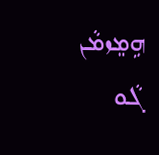ܗܹܡܸܙܡܵܢ ܓܵܘ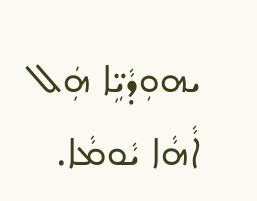ܝܗܘܼܕܵܝܹ̈ܐ ܗܲܠ ܐܵܗܵܐ ܝܵܘܡܵܐ.